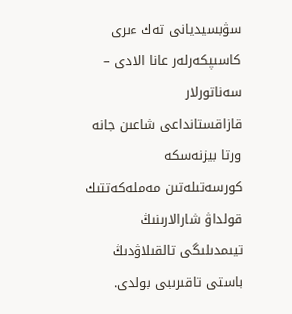سۋبسيديانى تەك ءىرى كاسىپكەرلەر عانا الادى – سەناتورلار
قازاقستانداعى شاعىن جانە ورتا بيزنەسكە كورسەتىلەتىن مەملەكەتتىك قولداۋ شارالارىنىڭ تيىمدىلىگى تالقىلاۋدىڭ باستى تاقىرىبى بولدى.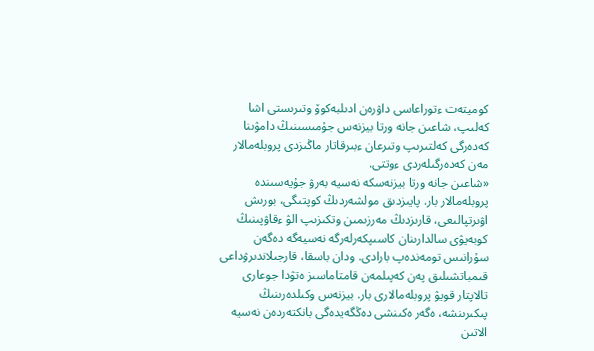كوميتەت ءتوراعاسى داۋرەن ادىلبەكوۆ وتىرىستى اشا كەلىپ، شاعىن جانە ورتا بيزنەس جۇمىسىنىڭ دامۋىنا كەدەرگى كەلتىرىپ وتىرعان ءبىرقاتار ماڭىزدى پروبلەمالار مەن كەدەرگىلەردى ءوتتى.
«شاعىن جانە ورتا بيزنەسكە نەسيە بەرۋ جۇيەسىندە پروبلەمالار بار. پايىزدىق مولشەردىڭ كوپتىگى، بورىش اۋىرتپالىعى، قارىزدىڭ مەرزىمىن وتكىزىپ الۋ ءقاۋپىنىڭ كوبەيۋى سالدارىنان كاسىپكەرلەرگە نەسيەگە دەگەن سۇرانىس تومەندەپ بارادى. ودان باسقا، قارجىلاندىرۋداعى قىمباتشىلىق پەن كەپىلمەن قامتاماسىز ەتۋدا جوعارى تالاپتار قويۋ پروبلەمالارى بار. بيزنەس وكىلدەرىنىڭ پىكىرىنشە، ەگەر ەكىنشى دەڭگەيدەگى بانكتەردەن نەسيە الاتىن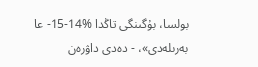بولسا، بۇگىنگى تاڭدا %14-15- عا بەرىلەدى»، - دەدى داۋرەن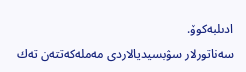ادىلبەكوۆ.
سەناتورلار سۋبسيديالاردى مەملەكەتتەن تەك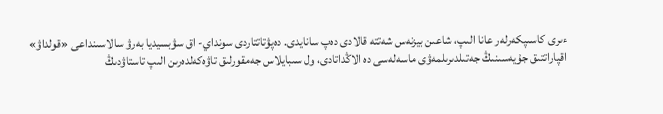ءىرى كاسىپكەرلەر عانا الىپ، شاعىن بيزنەس شەتتە قالادى دەپ سانايدى. دەپۋتاتتاردى سونداي- اق سۋبسيديا بەرۋ سالاسىنداعى «قولداۋ» اقپاراتتىق جۇيەسىنىڭ جەتىلدىرىلمەۋى ماسەلەسى دە الاڭداتادى، ول سىبايلاس جەمقورلىق تاۋەكەلدەرىن الىپ تاستاۋدىڭ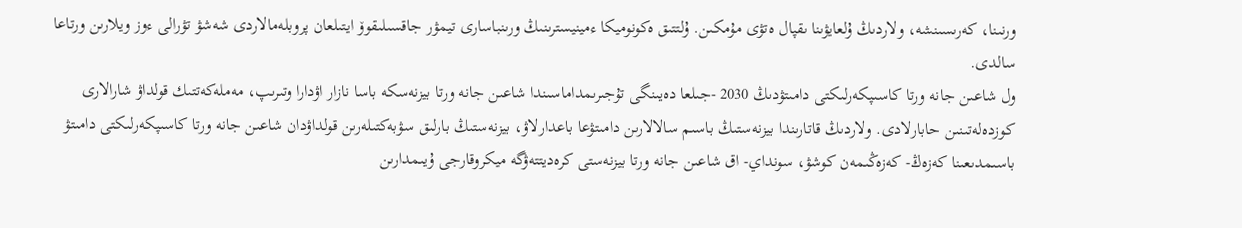ورنىنا، كەرىسىنشە، ولاردىڭ ۇلعايۋىنا ىقپال ەتۋى مۇمكىن. ۇلتتىق ەكونوميكا ءمينيسترىنىڭ ورىنباسارى تيمۋر جاقسىلىقوۆ ايتىلعان پروبلەمالاردى شەشۋ تۋرالى ءوز ويلارىن ورتاعا سالدى.
ول شاعىن جانە ورتا كاسىپكەرلىكتى دامىتۋدىڭ 2030 -جىلعا دەيىنگى تۇجىرىمداماسىندا شاعىن جانە ورتا بيزنەسكە باسا نازار اۋدارا وتىرىپ، مەملەكەتتىك قولداۋ شارالارى كوزدەلەتىنىن حابارلادى. ولاردىڭ قاتارىندا بيزنەستىڭ باسىم سالالارىن دامىتۋعا باعدارلاۋ، بيزنەستىڭ بارلىق سۋبەكتىلەرىن قولداۋدان شاعىن جانە ورتا كاسىپكەرلىكتى دامىتۋ باسىمدىعىنا كەزەڭ- كەزەڭىمەن كوشۋ، سونداي- اق شاعىن جانە ورتا بيزنەستى كرەديتتەۋگە ميكروقارجى ۇيىمدارىن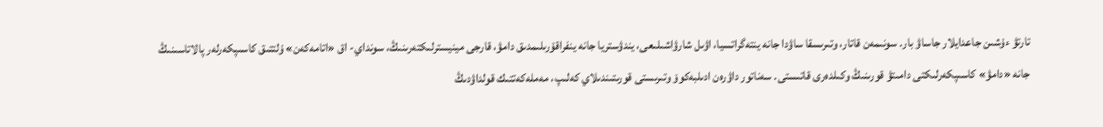تارتۋ ءۇشىن جاعدايلار جاساۋ بار. سونىمەن قاتار، وتىرىسقا ساۋدا جانە ينتەگراتسيا، اۋىل شارۋاشىلىعى، يندۋستريا جانە ينفراقۇرىلىمدىق دامۋ، قارجى مينيسترلىكتەرىنىڭ، سونداي- اق «اتامەكەن» ۇلتتىق كاسىپكەرلەر پالاتاسىنىڭ جانە «دامۋ» كاسىپكەرلىكتى دامىتۋ قورىنىڭ وكىلدەرى قاتىستى. سەناتور داۋرەن ادىلبەكوۆ وتىرىستى قورىتىندىلاي كەلىپ، مەملەكەتتىك قولداۋدىڭ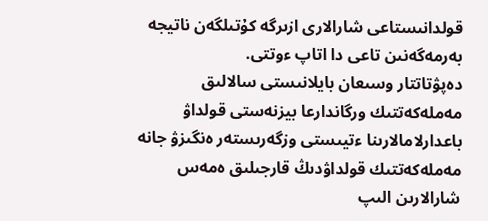قولدانىستاعى شارالارى ازىرگە كۇتىلگەن ناتيجە بەرمەگەنىن تاعى دا اتاپ ءوتتى.
دەپۋتاتتار وسىعان بايلانىستى سالالىق مەملەكەتتىك ورگاندارعا بيزنەستى قولداۋ باعدارلامالارىنا ءتيىستى وزگەرىستەر ەنگىزۋ جانە مەملەكەتتىك قولداۋدىڭ قارجىلىق ەمەس شارالارىن الىپ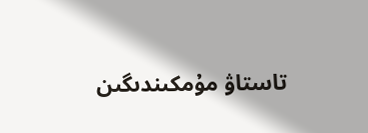تاستاۋ مۇمكىندىگىن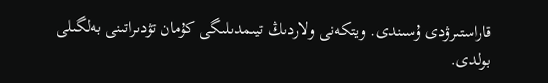قاراستىرۋدى ۇسىندى. ويتكەنى ولاردىڭ تيىمدىلىگى كۇمان تۋدىراتىنى بەلگىلى بولدى.